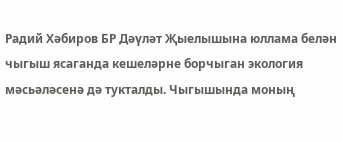Радий Хәбиров БР Дәүләт Җыелышына юллама белән чыгыш ясаганда кешеләрне борчыган экология мәсьәләсенә дә тукталды. Чыгышында моның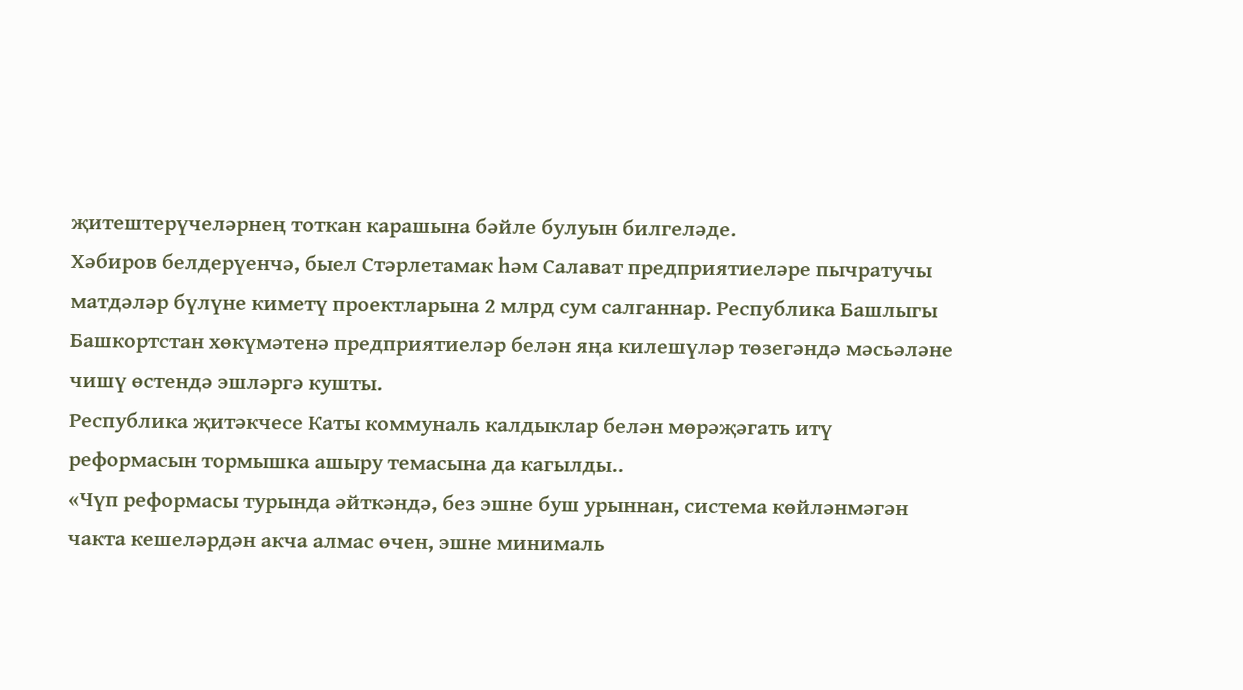җитештерүчеләрнең тоткан карашына бәйле булуын билгеләде.
Хәбиров белдерүенчә, быел Стәрлетамак һәм Салават предприятиеләре пычратучы матдәләр бүлүне киметү проектларына 2 млрд сум салганнар. Республика Башлыгы Башкортстан хөкүмәтенә предприятиеләр белән яңа килешүләр төзегәндә мәсьәләне чишү өстендә эшләргә кушты.
Республика җитәкчесе Каты коммуналь калдыклар белән мөрәҗәгать итү реформасын тормышка ашыру темасына да кагылды..
«Чүп реформасы турында әйткәндә, без эшне буш урыннан, система көйләнмәгән чакта кешеләрдән акча алмас өчен, эшне минималь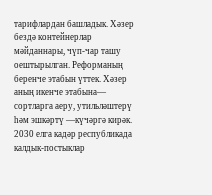тарифлардан башладык. Хәзер бездә контейнерлар мәйданнары, чүп-чар ташу оештырылган. Реформаның беренче этабын үттек. Хәзер аның икенче этабына— сортларга аеру, утильләштерү һәм эшкәртү —күчәргә кирәк. 2030 елга кадәр республикада калдык-постыклар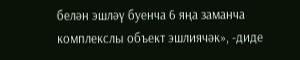белән эшләү буенча 6 яңа заманча комплекслы объект эшлиячәк», -диде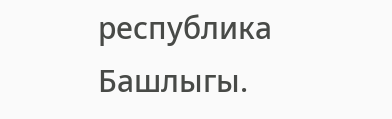республика Башлыгы.